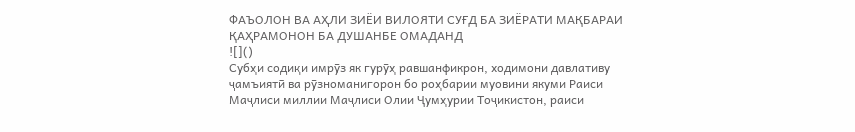ФАЪОЛОН ВА АҲЛИ ЗИЁИ ВИЛОЯТИ СУҒД БА ЗИЁРАТИ МАҚБАРАИ ҚАҲРАМОНОН БА ДУШАНБЕ ОМАДАНД
![]()
Субҳи содиқи имрӯз як гурӯҳ равшанфикрон, ходимони давлативу ҷамъиятӣ ва рӯзноманигорон бо роҳбарии муовини якуми Раиси Маҷлиси миллии Маҷлиси Олии Ҷумҳурии Тоҷикистон, раиси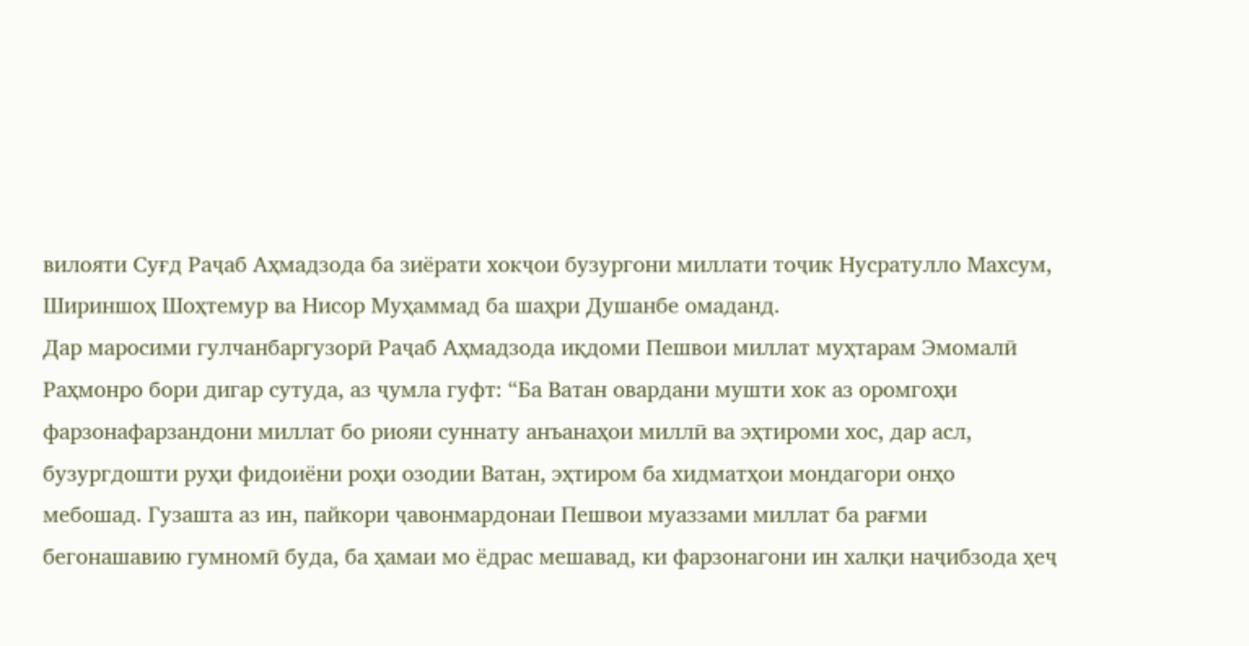вилояти Суғд Раҷаб Аҳмадзода ба зиёрати хокҷои бузургони миллати тоҷик Нусратулло Махсум, Шириншоҳ Шоҳтемур ва Нисор Муҳаммад ба шаҳри Душанбе омаданд.
Дар маросими гулчанбаргузорӣ Раҷаб Аҳмадзода иқдоми Пешвои миллат муҳтарам Эмомалӣ Раҳмонро бори дигар сутуда, аз ҷумла гуфт: “Ба Ватан овардани мушти хок аз оромгоҳи фарзонафарзандони миллат бо риояи суннату анъанаҳои миллӣ ва эҳтироми хос, дар асл, бузургдошти руҳи фидоиёни роҳи озодии Ватан, эҳтиром ба хидматҳои мондагори онҳо мебошад. Гузашта аз ин, пайкори ҷавонмардонаи Пешвои муаззами миллат ба рағми бегонашавию гумномӣ буда, ба ҳамаи мо ёдрас мешавад, ки фарзонагони ин халқи наҷибзода ҳеҷ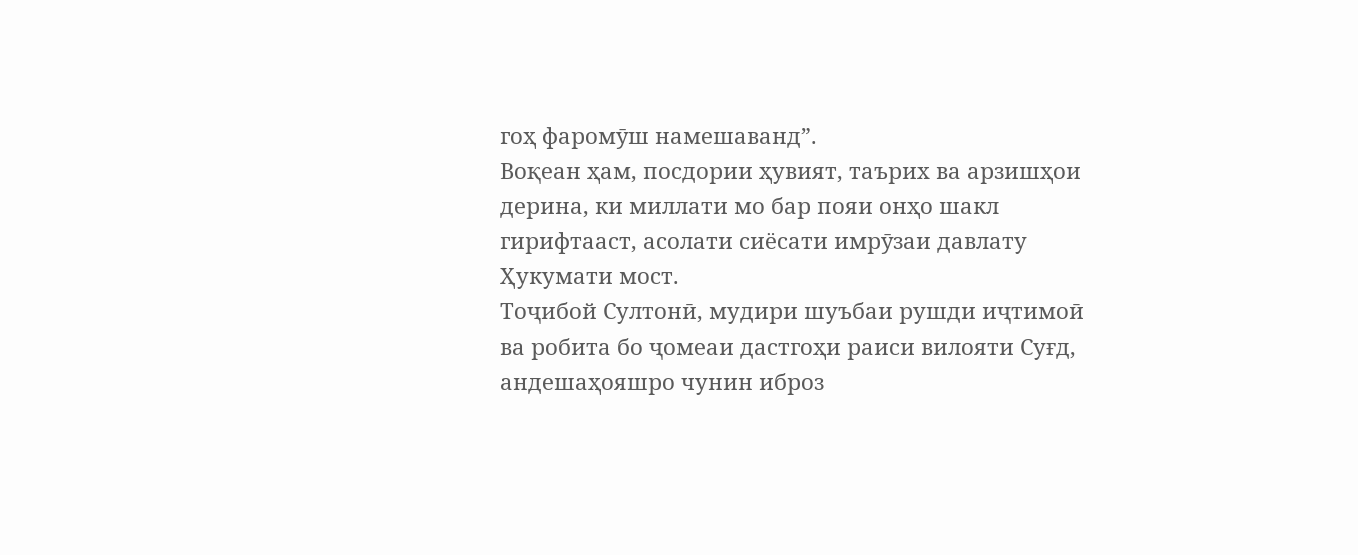гоҳ фаромӯш намешаванд”.
Воқеан ҳам, посдории ҳувият, таърих ва арзишҳои дерина, ки миллати мо бар пояи онҳо шакл гирифтааст, асолати сиёсати имрӯзаи давлату Ҳукумати мост.
Тоҷибой Султонӣ, мудири шуъбаи рушди иҷтимоӣ ва робита бо ҷомеаи дастгоҳи раиси вилояти Суғд, андешаҳояшро чунин иброз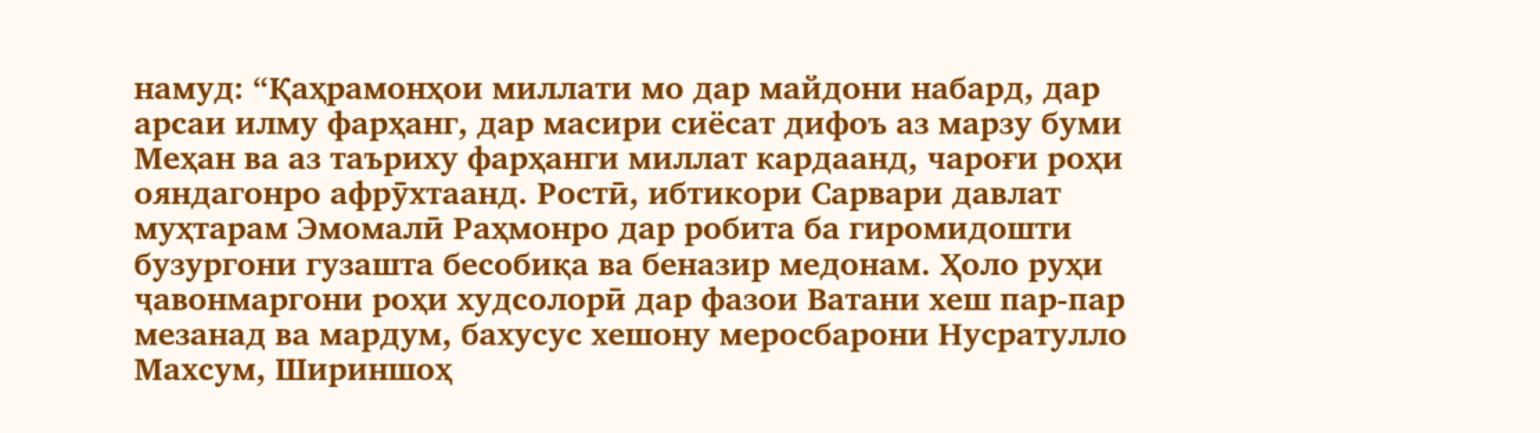намуд: “Қаҳрамонҳои миллати мо дар майдони набард, дар арсаи илму фарҳанг, дар масири сиёсат дифоъ аз марзу буми Меҳан ва аз таъриху фарҳанги миллат кардаанд, чароғи роҳи ояндагонро афрӯхтаанд. Ростӣ, ибтикори Сарвари давлат муҳтарам Эмомалӣ Раҳмонро дар робита ба гиромидошти бузургони гузашта бесобиқа ва беназир медонам. Ҳоло руҳи ҷавонмаргони роҳи худсолорӣ дар фазои Ватани хеш пар-пар мезанад ва мардум, бахусус хешону меросбарони Нусратулло Махсум, Шириншоҳ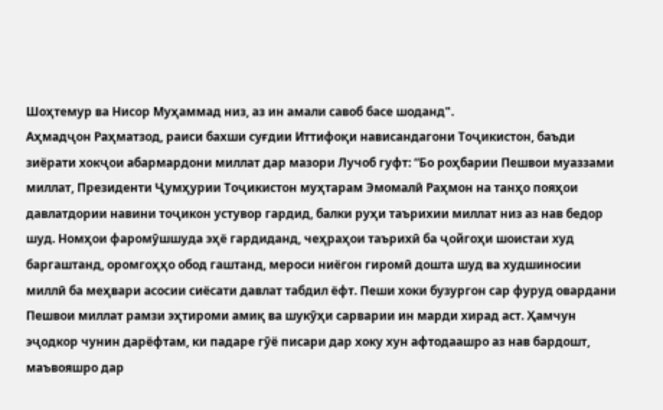Шоҳтемур ва Нисор Муҳаммад низ, аз ин амали савоб басе шоданд".
Аҳмадҷон Раҳматзод, раиси бахши суғдии Иттифоқи нависандагони Тоҷикистон, баъди зиёрати хокҷои абармардони миллат дар мазори Лучоб гуфт: “Бо роҳбарии Пешвои муаззами миллат, Президенти Ҷумҳурии Тоҷикистон муҳтарам Эмомалӣ Раҳмон на танҳо пояҳои давлатдории навини тоҷикон устувор гардид, балки руҳи таърихии миллат низ аз нав бедор шуд. Номҳои фаромӯшшуда эҳё гардиданд, чеҳраҳои таърихӣ ба ҷойгоҳи шоистаи худ баргаштанд, оромгоҳҳо обод гаштанд, мероси ниёгон гиромӣ дошта шуд ва худшиносии миллӣ ба меҳвари асосии сиёсати давлат табдил ёфт. Пеши хоки бузургон сар фуруд овардани Пешвои миллат рамзи эҳтироми амиқ ва шукӯҳи сарварии ин марди хирад аст. Ҳамчун эҷодкор чунин дарёфтам, ки падаре гӯё писари дар хоку хун афтодаашро аз нав бардошт, маъвояшро дар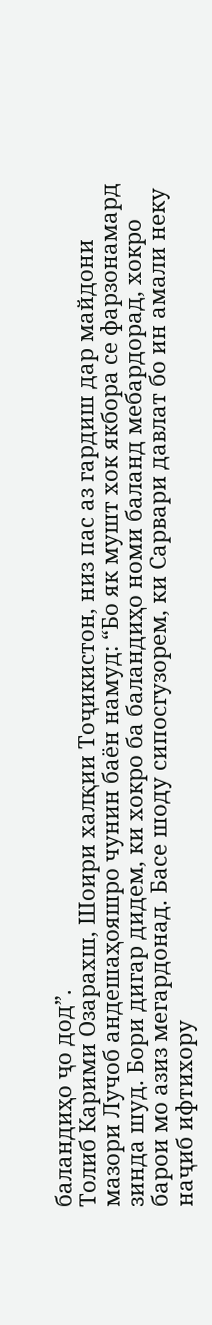баландиҳо ҷо дод”.
Толиб Карими Озарахш, Шоири халқии Тоҷикистон, низ пас аз гардиш дар майдони мазори Лучоб андешаҳояшро чунин баён намуд: “Бо як мушт хок якбора се фарзонамард зинда шуд. Бори дигар дидем, ки хокро ба баландиҳо номи баланд мебардорад, хокро барои мо азиз мегардонад. Басе шоду сипосгузорем, ки Сарвари давлат бо ин амали неку наҷиб ифтихору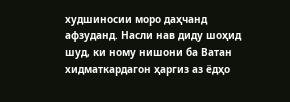худшиносии моро даҳчанд афзуданд. Насли нав диду шоҳид шуд, ки ному нишони ба Ватан хидматкардагон ҳаргиз аз ёдҳо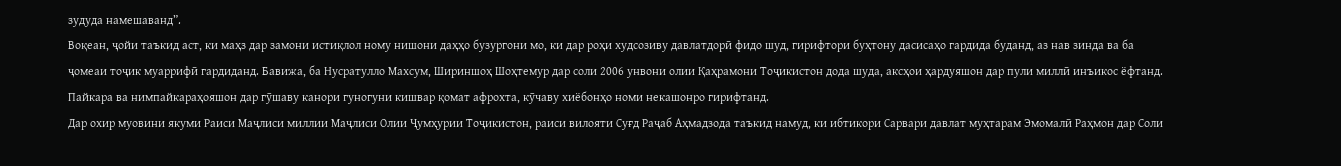зудуда намешаванд”.
Воқеан, ҷойи таъкид аст, ки маҳз дар замони истиқлол ному нишони даҳҳо бузургони мо, ки дар роҳи худсозиву давлатдорӣ фидо шуд, гирифтори буҳтону дасисаҳо гардида буданд, аз нав зинда ва ба ҷомеаи тоҷик муаррифӣ гардиданд. Бавижа, ба Нусратулло Махсум, Шириншоҳ Шоҳтемур дар соли 2006 унвони олии Қаҳрамони Тоҷикистон дода шуда, аксҳои ҳардуяшон дар пули миллӣ инъикос ёфтанд. Пайкара ва нимпайкараҳояшон дар гӯшаву канори гуногуни кишвар қомат афрохта, кӯчаву хиёбонҳо номи некашонро гирифтанд.
Дар охир муовини якуми Раиси Маҷлиси миллии Маҷлиси Олии Ҷумҳурии Тоҷикистон, раиси вилояти Суғд Раҷаб Аҳмадзода таъкид намуд, ки ибтикори Сарвари давлат муҳтарам Эмомалӣ Раҳмон дар Соли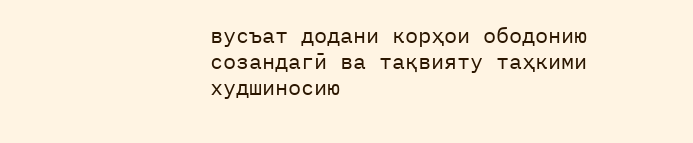вусъат додани корҳои ободонию созандагӣ ва тақвияту таҳкими худшиносию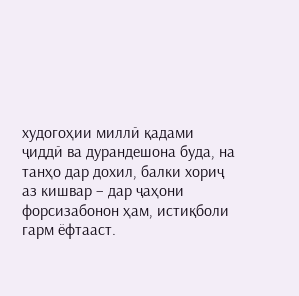худогоҳии миллӣ қадами ҷиддӣ ва дурандешона буда, на танҳо дар дохил, балки хориҷ аз кишвар – дар ҷаҳони форсизабонон ҳам, истиқболи гарм ёфтааст.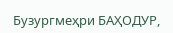Бузургмеҳри БАҲОДУР,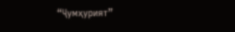“Ҷумҳурият”